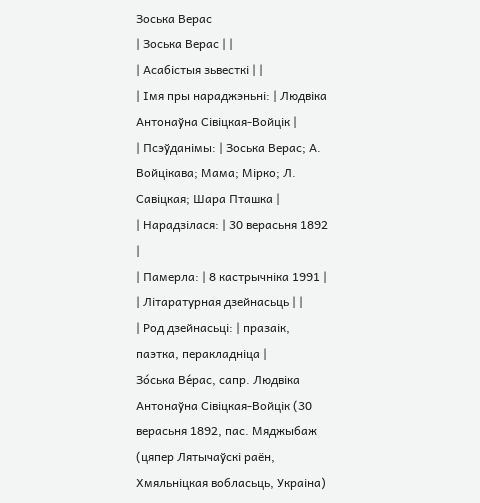Зоська Верас
| Зоська Верас | |
| Асабістыя зьвесткі | |
| Імя пры нараджэньні: | Людвіка Антонаўна Сівіцкая-Войцік |
| Псэўданімы: | Зоська Верас; А. Войцікава; Мама; Мірко; Л. Савіцкая; Шара Пташка |
| Нарадзілася: | 30 верасьня 1892 |
| Памерла: | 8 кастрычніка 1991 |
| Літаратурная дзейнасьць | |
| Род дзейнасьці: | празаік, паэтка, перакладніца |
Зо́ська Ве́рас, сапр. Людвіка Антонаўна Сівіцкая-Войцік (30 верасьня 1892, пас. Мяджыбаж (цяпер Лятычаўскі раён, Хмяльніцкая вобласьць, Украіна)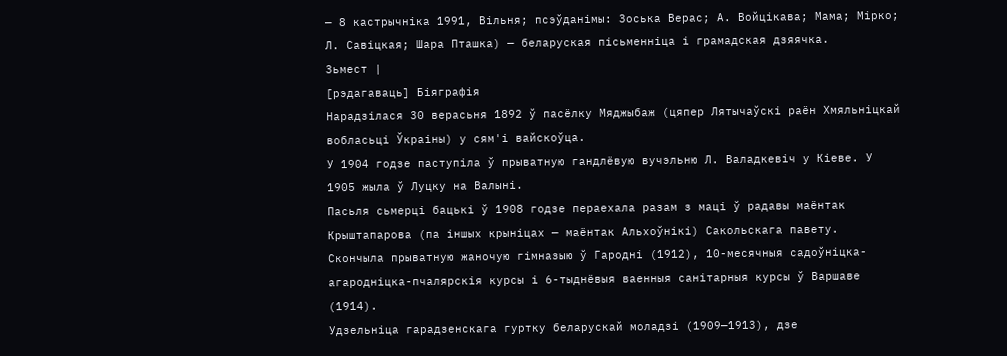— 8 кастрычніка 1991, Вільня; псэўданімы: Зоська Верас; А. Войцікава; Мама; Мірко; Л. Савіцкая; Шара Пташка) — беларуская пісьменніца і грамадская дзяячка.
Зьмест |
[рэдагаваць] Біяграфія
Нарадзілася 30 верасьня 1892 ў пасёлку Мяджыбаж (цяпер Лятычаўскі раён Хмяльніцкай вобласьці Ўкраіны) у сям'і вайскоўца.
У 1904 годзе паступіла ў прыватную гандлёвую вучэльню Л. Валадкевіч у Кіеве. У 1905 жыла ў Луцку на Валыні.
Пасьля сьмерці бацькі ў 1908 годзе пераехала разам з маці ў радавы маёнтак Крыштапарова (па іншых крыніцах — маёнтак Альхоўнікі) Сакольскага павету.
Скончыла прыватную жаночую гімназыю ў Гародні (1912), 10-месячныя садоўніцка-агародніцка-пчалярскія курсы і 6-тыднёвыя ваенныя санітарныя курсы ў Варшаве (1914).
Удзельніца гарадзенскага гуртку беларускай моладзі (1909—1913), дзе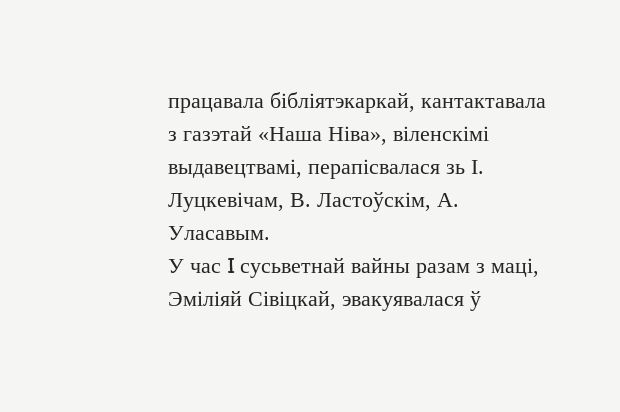працавала бібліятэкаркай, кантактавала з газэтай «Наша Ніва», віленскімі выдавецтвамі, перапісвалася зь І. Луцкевічам, В. Ластоўскім, А. Уласавым.
У час I сусьветнай вайны разам з маці, Эміліяй Сівіцкай, эвакуявалася ў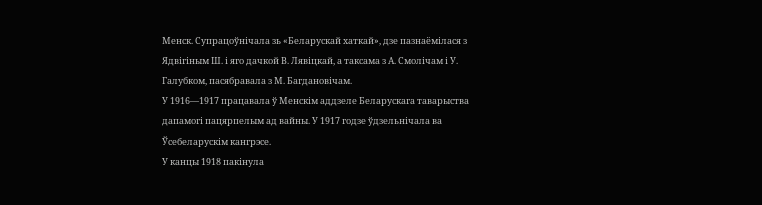Менск. Супрацоўнічала зь «Беларускай хаткай», дзе пазнаёмілася з Ядвігіным Ш. і яго дачкой В. Лявіцкай, а таксама з А. Смолічам і У. Галубком, пасябравала з М. Багдановічам.
У 1916—1917 працавала ў Менскім аддзеле Беларускага таварыства дапамогі пацярпелым ад вайны. У 1917 годзе ўдзельнічала ва Ўсебеларускім кангрэсе.
У канцы 1918 пакінула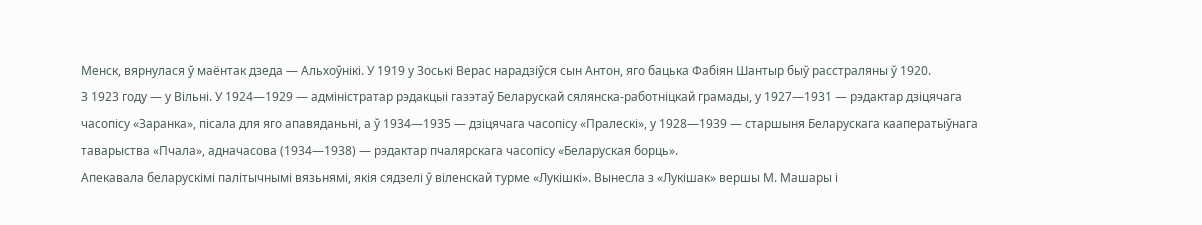Менск, вярнулася ў маёнтак дзеда — Альхоўнікі. У 1919 у Зоські Верас нарадзіўся сын Антон, яго бацька Фабіян Шантыр быў расстраляны ў 1920.
З 1923 году — у Вільні. У 1924—1929 — адміністратар рэдакцыі газэтаў Беларускай сялянска-работніцкай грамады, у 1927—1931 — рэдактар дзіцячага часопісу «Заранка», пісала для яго апавяданьні, а ў 1934—1935 — дзіцячага часопісу «Пралескі», у 1928—1939 — старшыня Беларускага кааператыўнага таварыства «Пчала», адначасова (1934—1938) — рэдактар пчалярскага часопісу «Беларуская борць».
Апекавала беларускімі палітычнымі вязьнямі, якія сядзелі ў віленскай турме «Лукішкі». Вынесла з «Лукішак» вершы М. Машары і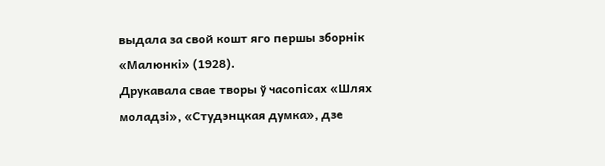выдала за свой кошт яго першы зборнік «Малюнкі» (1928).
Друкавала свае творы ў часопісах «Шлях моладзі», «Студэнцкая думка», дзе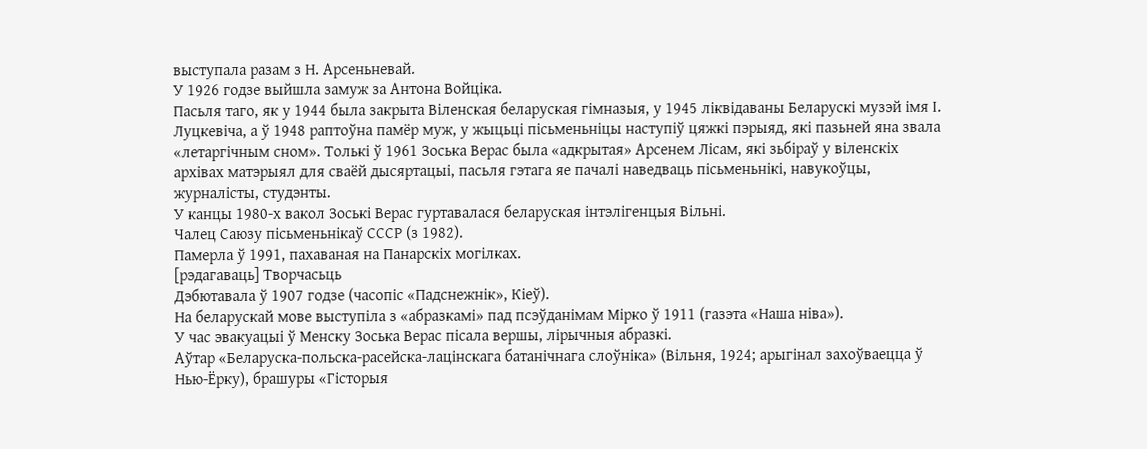выступала разам з Н. Арсеньневай.
У 1926 годзе выйшла замуж за Антона Войціка.
Пасьля таго, як у 1944 была закрыта Віленская беларуская гімназыя, у 1945 ліквідаваны Беларускі музэй імя І. Луцкевіча, а ў 1948 раптоўна памёр муж, у жыцьці пісьменьніцы наступіў цяжкі пэрыяд, які пазьней яна звала «летаргічным сном». Толькі ў 1961 Зоська Верас была «адкрытая» Арсенем Лісам, які зьбіраў у віленскіх архівах матэрыял для сваёй дысяртацыі, пасьля гэтага яе пачалі наведваць пісьменьнікі, навукоўцы, журналісты, студэнты.
У канцы 1980-х вакол Зоські Верас гуртавалася беларуская інтэлігенцыя Вільні.
Чалец Саюзу пісьменьнікаў СССР (з 1982).
Памерла ў 1991, пахаваная на Панарскіх могілках.
[рэдагаваць] Творчасьць
Дэбютавала ў 1907 годзе (часопіс «Падснежнік», Кіеў).
На беларускай мове выступіла з «абразкамі» пад псэўданімам Мірко ў 1911 (газэта «Наша ніва»).
У час эвакуацыі ў Менску Зоська Верас пісала вершы, лірычныя абразкі.
Аўтар «Беларуска-польска-расейска-лацінскага батанічнага слоўніка» (Вільня, 1924; арыгінал захоўваецца ў Нью-Ёрку), брашуры «Гісторыя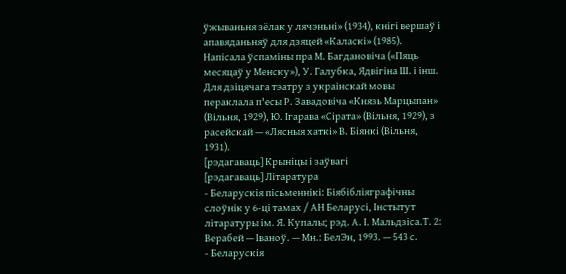ўжываньня зёлак у лячэньні» (1934), кнігі вершаў і апавяданьняў для дзяцей «Каласкі» (1985).
Напісала ўспаміны пра М. Багдановіча («Пяць месяцаў у Менску»), У. Галубка, Ядвігіна Ш. і інш. Для дзіцячага тэатру з украінскай мовы пераклала п'есы Р. Завадовіча «Князь Марцыпан» (Вільня, 1929), Ю. Ігарава «Сірата» (Вільня, 1929), з расейскай — «Лясныя хаткі» В. Біянкі (Вільня, 1931).
[рэдагаваць] Крыніцы і заўвагі
[рэдагаваць] Літаратура
- Беларускія пісьменнікі: Біябібліяграфічны слоўнік у 6-ці тамах / АН Беларусі, Iнстытут лiтаратуры iм. Я. Купалы; рэд. А. І. Мальдзіса.Т. 2: Верабей — Iваноў. — Мн.: БелЭн, 1993. — 543 с.
- Беларускія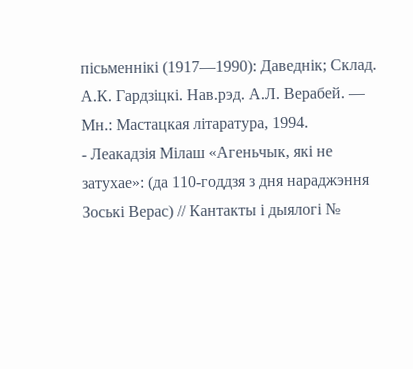пісьменнікі (1917—1990): Даведнік; Склад. А.К. Гардзіцкі. Нав.рэд. А.Л. Верабей. — Мн.: Мастацкая літаратура, 1994.
- Леакадзія Мілаш «Агеньчык, які не затухае»: (да 110-годдзя з дня нараджэння Зоські Верас) // Кантакты і дыялогі №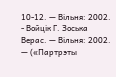10-12. — Вільня: 2002.
- Войцік Г. Зоська Верас. — Вільня: 2002. — («Партрэты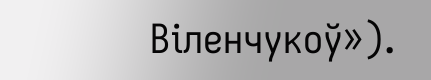Віленчукоў»).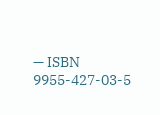— ISBN 9955-427-03-5